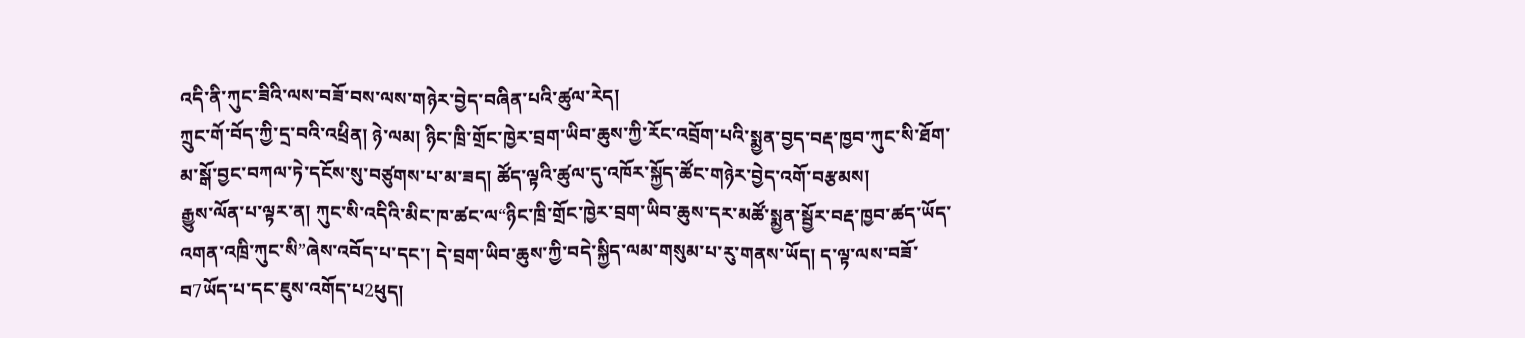འདི་ནི་ཀུང་ཟིའི་ལས་བཟོ་བས་ལས་གཉེར་བྱེད་བཞིན་པའི་ཚུལ་རེད།
ཀྲུང་གོ་བོད་ཀྱི་དྲ་བའི་འཕྲིན། ཉེ་ལམ། ཉིང་ཁྲི་གྲོང་ཁྱེར་བྲག་ཡིབ་ཆུས་ཀྱི་རོང་འབྲོག་པའི་སྨྱན་བྱད་བརྡ་ཁྱབ་ཀུང་སི་ཐོག་མ་སྒོ་བྱང་བཀལ་ཏེ་དངོས་སུ་བཙུགས་པ་མ་ཟད། ཚོད་ལྟའི་ཚུལ་དུ་འཁོར་སྐྱོད་ཚོང་གཉེར་བྱེད་འགོ་བརྩམས།
རྒྱུས་ལོན་པ་ལྟར་ན། ཀུང་སི་འདིའི་མིང་ཁ་ཚང་ལ“ཉིང་ཁྲི་གྲོང་ཁྱེར་བྲག་ཡིབ་ཆུས་དར་མཚོ་སྨྱན་སྦྱོར་བརྡ་ཁྱབ་ཚད་ཡོད་འགན་འཁྲི་ཀུང་སི”ཞེས་འབོད་པ་དང་། དེ་བྲག་ཡིབ་ཆུས་ཀྱི་བདེ་སྐྱིད་ལམ་གསུམ་པ་རུ་གནས་ཡོད། ད་ལྟ་ལས་བཟོ་བ7ཡོད་པ་དང་ཇུས་འགོད་པ2ཕུད།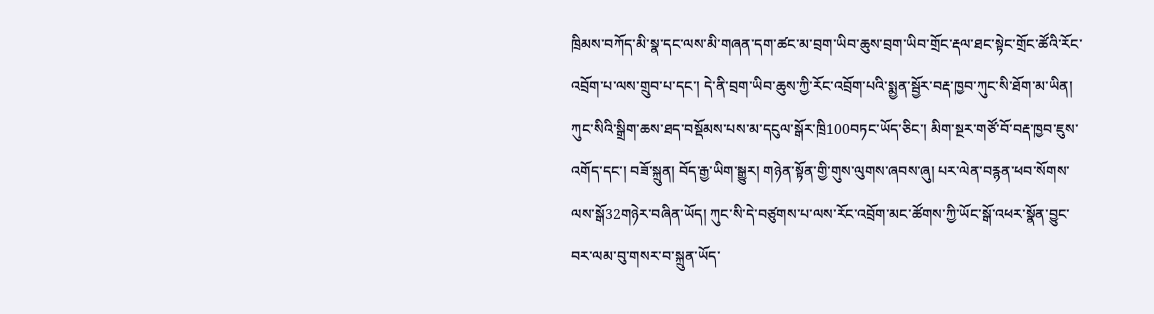ཁྲིམས་བཀོད་མི་སྣ་དང་ལས་མི་གཞན་དག་ཚང་མ་བྲག་ཡིབ་ཆུས་བྲག་ཡིབ་གྲོང་རྡལ་ཐང་སྟེང་གྲོང་ཚོའི་རོང་འབྲོག་པ་ལས་གྲུབ་པ་དང་། དེ་ནི་བྲག་ཡིབ་ཆུས་ཀྱི་རོང་འབྲོག་པའི་སྨྱན་སྦྱོར་བརྡ་ཁྱབ་ཀུང་སི་ཐོག་མ་ཡིན། ཀུང་སིའི་སྒྲིག་ཆས་ཐད་བསྡོམས་པས་མ་དངུལ་སྒོར་ཁྲི100བཏང་ཡོད་ཅིང་། མིག་སྔར་གཙོ་བོ་བརྡ་ཁྱབ་ཇུས་འགོད་དང་། བཟོ་སྐྲུན། བོད་རྒྱ་ཡིག་སྒྱུར། གཉེན་སྟོན་གྱི་གུས་ལུགས་ཞབས་ཞུ། པར་ལེན་བརྙན་ཕབ་སོགས་ལས་སྒོ32གཉེར་བཞིན་ཡོད། ཀུང་སི་དེ་བཙུགས་པ་ལས་རོང་འབྲོག་མང་ཚོགས་ཀྱི་ཡོང་སྒོ་འཕར་སྣོན་བྱུང་བར་ལམ་བུ་གསར་བ་སྐྲུན་ཡོད་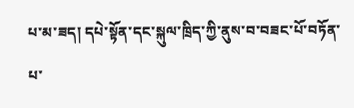པ་མ་ཟད། དཔེ་སྟོན་དང་སྐུལ་ཁྲིད་ཀྱི་ནུས་བ་བཟང་པོ་བཏོན་པ་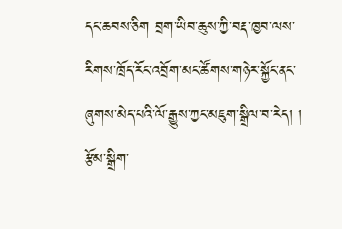དང་ཆབས་ཅིག བྲག་ཡིབ་ཆུས་ཀྱི་བརྡ་ཁྱབ་ལས་རིགས་ཁྲོད་རོང་འབྲོག་མང་ཚོགས་གཉེར་སྐྱོང་ནང་ཞུགས་མེད་པའི་ལོ་རྒྱུས་ཀྱང་མཇུག་སྒྲིལ་བ་རེད། །
རྩོམ་སྒྲིག་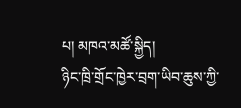པ། མཁའ་མཚོ་སྐྱིད།
ཉིང་ཁྲི་གྲོང་ཁྱེར་བྲག་ཡིབ་ཆུས་ཀྱི་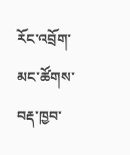རོང་འབྲོག་མང་ཚོགས་བརྡ་ཁྱབ་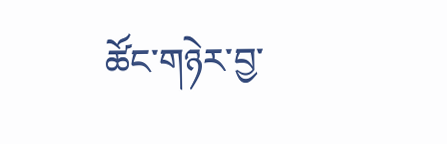ཚོང་གཉེར་བྱ་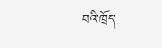བའི་ཁྲོད་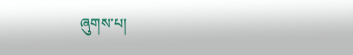ཞུགས་པ།